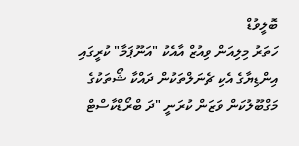ބޮލީވުޑް
ހަތަރު މިލިއަން ވިއުޒް އާއެކު "އަނޫޕަމާ" ކުރީގައި
އިންޑިޔާގެ އެކި ޗެނަލްތަކުން ދައްކާ ޝޯތަކުގެ މަގްބޫލުކަން ވަޒަން ކުރަނީ "ދަ ބްރޯޑްކާސްޓް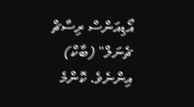އޯޑިއަންސް ރިސާޗް ޗެނަލް" (ބާކް) އިންނެވެ. ކޮންމެ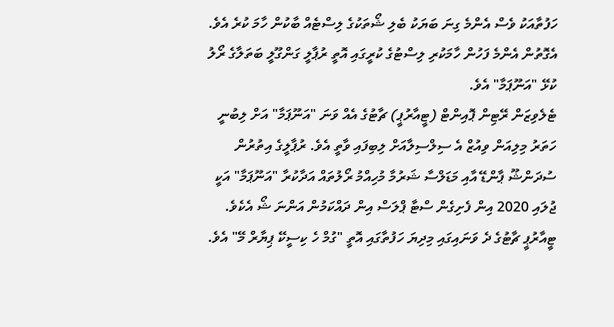ހަފުތާއަކު ވެސް އެންމެ ގިނަ ބަޔަކު ބެލި ޝޯތަކުގެ ލިސްޓެއް ބާކުން ހާމަ ކުރެ އެވެ. އެގޮތުން އެންމެ ފަހުން ހާމަކުރި ލިސްޓުގެ ކުރީގައި އޮތީ ރުޕާލީ ގަންގޫލީ ބަތަލާގެ ރޯލު ކުޅޭ "އަނޫޕަމާ" އެވެ.
ޓެލެވިޒަން ރޭޓިން ޕޮއިންޓް (ޓީއާރުޕީ) ޗާޓުގެ އެއް ވަނަ "އަނޫޕަމާ" އަށް ލިބުނީ ހަތަރު މިލިއަން ވިއުޒް އެ ސިލްސިލާއަށް ލިބިފައި ވާތީ އެވެ. ރުޕާލީގެ އިތުރުން ސުދަންޝޫ ޕާންޑޭ އާއި މަޑަލްސާ ޝަރުމާ މުހިއްމު ރޯލުތައް އަދާކުރާ "އަނޫޕަމާ" އަކީ ޖުލައި 2020 އިން ފެށިގެން ސްޓާ ޕްލަސް އިން ދައްކަމުން އަންނަ ޝޯ އެކެވެ.
ޓީއާރުޕީ ޗާޓުގެ ދެ ވަނައިގައި މިދިޔަ ހަފުތާގައި އޮތީ "ގުމް ހެ ކިސީކޭ ޕިޔާރް މޭ" އެވެ.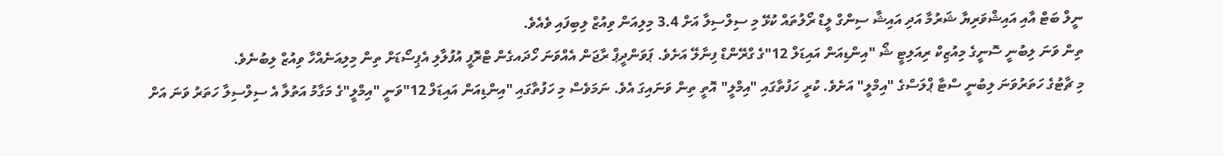ނީލް ބަޓް އާއި އައިޝްވަރިޔާ ޝަރުމާ އަދި އައިޝާ ސިންގް ލީޑް ރޯލުތައް ކުޅޭ މި ސިލްސިލާ އަށް 3.4 މިލިއަން ވިއުޒް ލިބިފައި ވެއެވެ.
ތިން ވަނަ ލިބުނީ ސޮނީގެ މިއުޒިކް ރިއަލިޓީ ޝޯ "އިންޑިއަން އައިޑަލް 12"ގެ ގްރޭންޑް ފިނާލޭ އަށެވެ. ޕަވަންދީޕް ރާޖަން އެއްވަނަ ހޯދައގެން ޓްރޮފީ އުފުލާލި އެޕިސޯޑަށް ތިން މިލިއަނެއްހާ ވިއުޒް ލިބުނެވެ.
މި ޗާޓުގެ ހަތަރުވަނަ ލިބުނީ ސްޓާ ޕްލަސްގެ "އިމްލީ" އަށެވެ. ކުރީ ހަފުތާގައި "އިމްލީ" އޮތީ ތިން ވަނައިގަ އެވެ. ނަމަވެސް މި ހަފުތާގައި "އިންޑިއަން އައިޑަލް 12"ވަނީ "އިމްލީ"ގެ މަގާމު އަތުލާ އެ ސިލްސިލާ ހަތަރު ވަނަ އަށް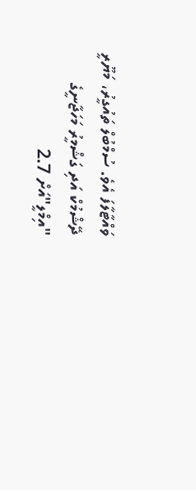ވައްޓާލާފަ އެވެ. ސުމްބުލް ތައުގީރު، މަޔޫރީ ދޭޝްމުކް އަދި ގަޝްމީރު މަހަޖާނީގެ "އިމްލީ"އަށް 2.7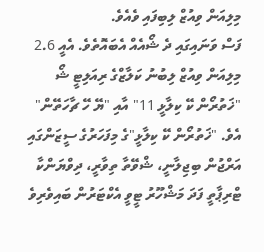މިލިއަން ވިއުޒް ލިބިފައި ވެއެވެ.
ފަސް ވަނައިގައި ދެ ޝޯއެއް އެބައޮތެވެ. އެއީ 2.6 މިލިއަން ވިއުޒް ލިބުނު ކަލާޒްގެ ރިއަލިޓީ ޝޯ "ޚަތުރޯން ކޭ ކިލާޅީ 11" އާއި "ޔޭ ހޭ ޗާހަތޭން" އެވެ. "ޚަތުރޯން ކޭ ކިލާޅީ"ގެ މިފަހަރުގެ ސީޒަންގައި އަރްޖުން ބިޖިލާނީ، ޝްވޭތާ ތިވާރީ، ދިވްޔަންކާ ޓްރިޕާތީ ފަދަ މަޝްހޫރު ޓީވީ އެކްޓަރުން ބައިވެރިވެ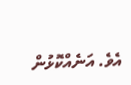އެވެ. އަނެއްކޮޅުން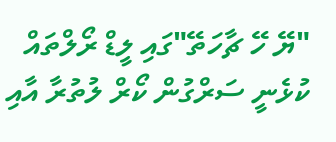"ޔޭ ހޭ ޗާހަތޭ"ގައި ލީޑް ރޯލްތައް ކުޅެނީ ސަރްގުން ކޯރް ލުތުރާ އާއި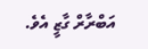އަބްރާރް ގާޒީ އެވެ.